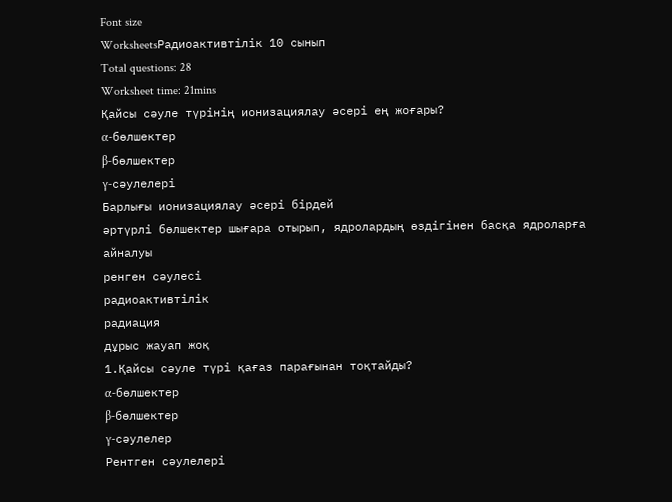Font size
WorksheetsРадиоактивтілік 10 сынып
Total questions: 28
Worksheet time: 21mins
Қайсы сәуле түрінің ионизациялау әсері ең жоғары?
α-бөлшектер
β-бөлшектер
γ-сәулелері
Барлығы ионизациялау әсері бірдей
әртүрлі бөлшектер шығара отырып, ядролардың өздігінен басқа ядроларға айналуы
ренген сәулесі
радиоактивтілік
радиация
дұрыс жауап жоқ
1.Қайсы сәуле түрі қағаз парағынан тоқтайды?
α-бөлшектер
β-бөлшектер
γ-сәулелер
Рентген сәулелері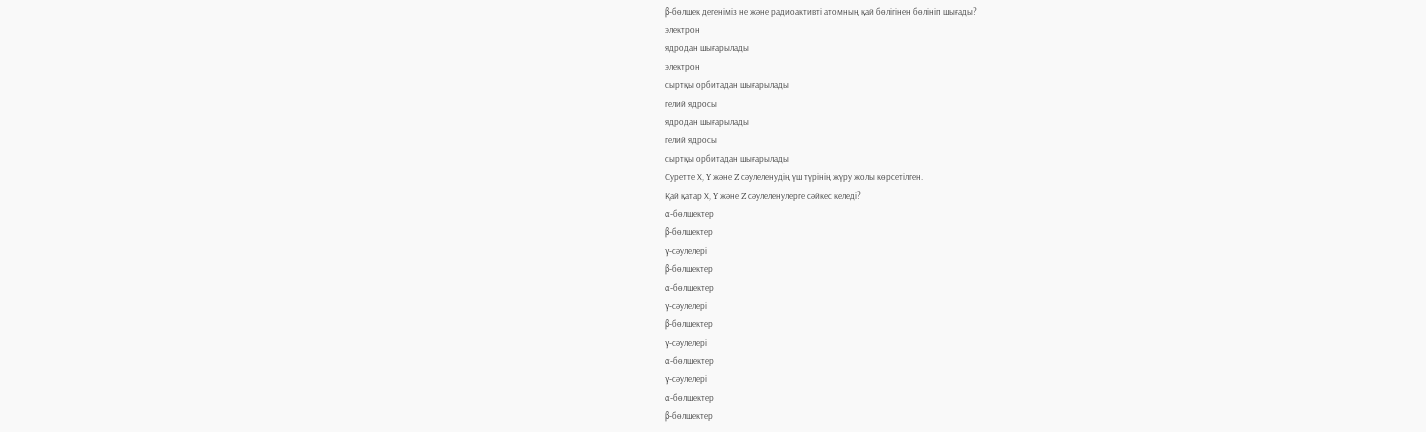β-бөлшек дегеніміз не және радиоактивті атомның қай бөлігінен бөлініп шығады?
электрон
ядродан шығарылады
электрон
сыртқы орбитадан шығарылады
гелий ядросы
ядродан шығарылады
гелий ядросы
сыртқы орбитадан шығарылады
Суретте Х, Y және Z сәулеленудің үш түрінің жүру жолы көрсетілген.
Қай қатар Х, Y және Z сәулеленулерге сәйкес келеді?
α-бөлшектер
β-бөлшектер
γ-сәулелері
β-бөлшектер
α-бөлшектер
γ-сәулелері
β-бөлшектер
γ-сәулелері
α-бөлшектер
γ-сәулелері
α-бөлшектер
β-бөлшектер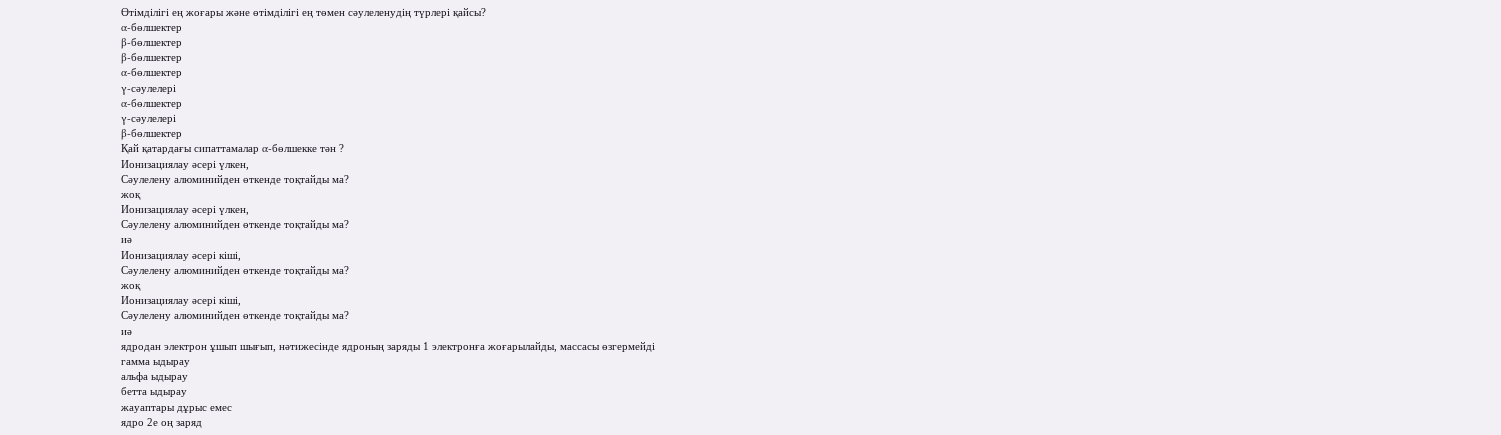Өтімділігі ең жоғары және өтімділігі ең төмен сәулеленудің түрлері қайсы?
α-бөлшектер
β-бөлшектер
β-бөлшектер
α-бөлшектер
γ-сәулелері
α-бөлшектер
γ-сәулелері
β-бөлшектер
Қай қатардағы сипаттамалар α-бөлшекке тән ?
Ионизациялау әсері үлкен,
Сәулелену алюминийден өткенде тоқтайды ма?
жоқ
Ионизациялау әсері үлкен,
Сәулелену алюминийден өткенде тоқтайды ма?
иә
Ионизациялау әсері кіші,
Сәулелену алюминийден өткенде тоқтайды ма?
жоқ
Ионизациялау әсері кіші,
Сәулелену алюминийден өткенде тоқтайды ма?
иә
ядродан электрон ұшып шығып, нәтижесінде ядроның заряды 1 электронға жоғарылайды, массасы өзгермейді
гамма ыдырау
альфа ыдырау
бетта ыдырау
жауаптары дұрыс емес
ядро 2е оң заряд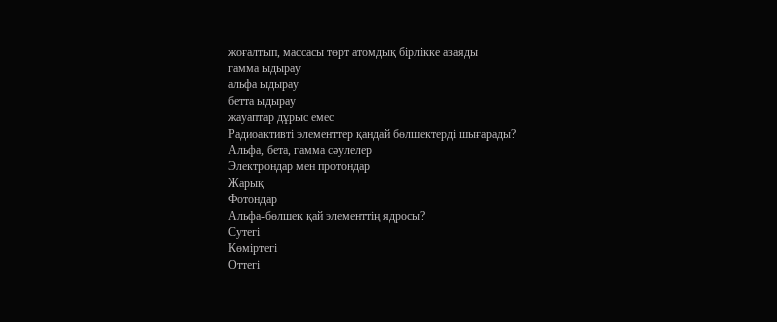жоғалтып, массасы төрт атомдық бірлікке азаяды
гамма ыдырау
альфа ыдырау
бетта ыдырау
жауаптар дұрыс емес
Радиоактивті элементтер қандай бөлшектерді шығарады?
Альфа, бета, гамма сәулелер
Электрондар мен протондар
Жарық
Фотондар
Альфа-бөлшек қай элементтің ядросы?
Сутегі
Көміртегі
Оттегі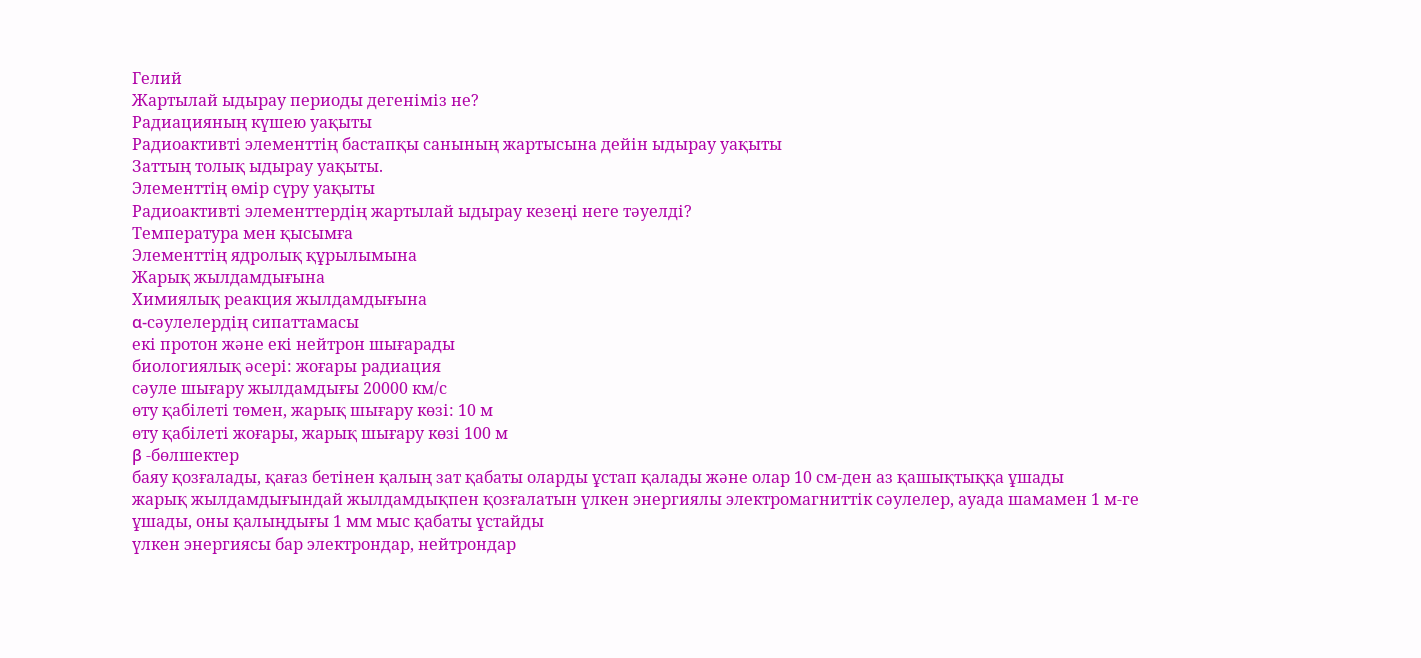Гелий
Жартылай ыдырау периоды дегеніміз не?
Радиацияның күшею уақыты
Радиоактивті элементтің бастапқы санының жартысына дейін ыдырау уақыты
Заттың толық ыдырау уақыты.
Элементтің өмір сүру уақыты
Радиоактивті элементтердің жартылай ыдырау кезеңі неге тәуелді?
Температура мен қысымға
Элементтің ядролық құрылымына
Жарық жылдамдығына
Химиялық реакция жылдамдығына
α-сәулелердің сипаттамасы
екі протон және екі нейтрон шығарады
биологиялық әсері: жоғары радиация
сәуле шығару жылдамдығы 20000 км/с
өту қабілеті төмен, жарық шығару көзі: 10 м
өту қабілеті жоғары, жарық шығару көзі 100 м
β -бөлшектер
баяу қозғалады, қағаз бетінен қалың зат қабаты оларды ұстап қалады және олар 10 см-ден аз қашықтыққа ұшады
жарық жылдамдығындай жылдамдықпен қозғалатын үлкен энергиялы электромагниттік сәулелер, ауада шамамен 1 м-ге ұшады, оны қалыңдығы 1 мм мыс қабаты ұстайды
үлкен энергиясы бар электрондар, нейтрондар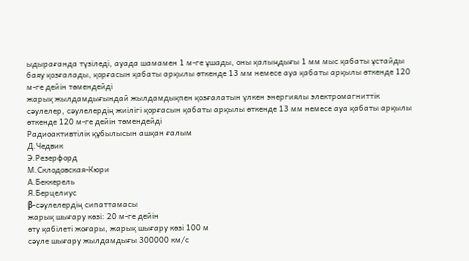ыдырағанда түзіледі, ауада шамамен 1 м-ге ұшады, оны қалыңдығы 1 мм мыс қабаты ұстайды
баяу қозғалады, қорғасын қабаты арқылы өткенде 13 мм немесе ауа қабаты арқылы өткенде 120 м-ге дейін төмендейді
жарық жылдамдығындай жылдамдықпен қозғалатын үлкен энергиялы электромагниттік сәулелер, сәулелердің жиілігі қорғасын қабаты арқылы өткенде 13 мм немесе ауа қабаты арқылы өткенде 120 м-ге дейін төмендейді
Радиоактивтілік құбылысын ашқан ғалым
Д.Чедвик
Э.Резерфорд
М.Склодовская-Кюри
А.Беккерель
Я.Берцелиус
β-сәулелердің сипаттамасы
жарық шығару көзі: 20 м-ге дейін
өту қабілеті жоғары, жарық шығару көзі 100 м
сәуле шығару жылдамдығы 300000 км/с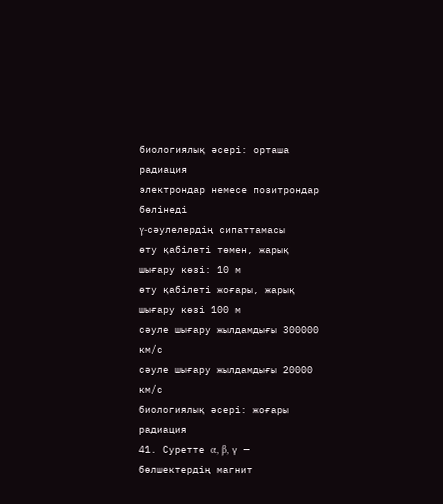биологиялық әсері: орташа радиация
электрондар немесе позитрондар бөлінеді
γ-сәулелердің сипаттамасы
өту қабілеті төмен, жарық шығару көзі: 10 м
өту қабілеті жоғары, жарық шығару көзі 100 м
сәуле шығару жылдамдығы 300000 км/с
сәуле шығару жылдамдығы 20000 км/с
биологиялық әсері: жоғары радиация
41. Суретте α, β, ү — бөлшектердің магнит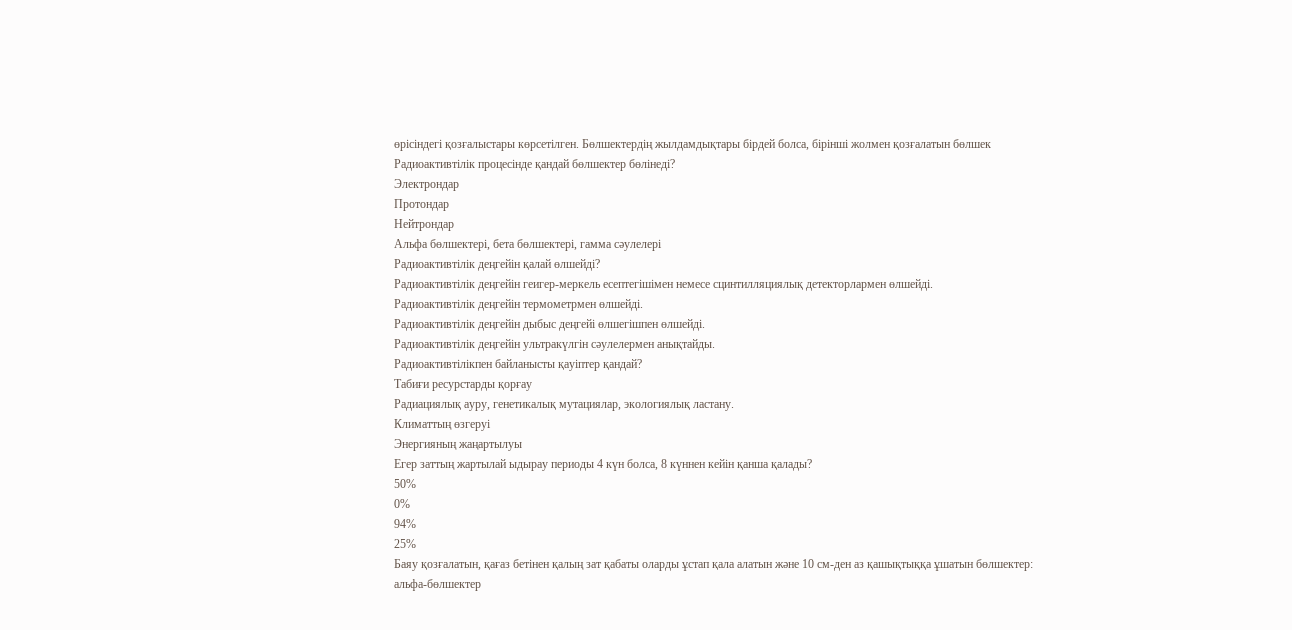өрісіндегі қозғалыстары көрсетілген. Бөлшектердің жылдамдықтары бірдей болса, бірінші жолмен қозғалатын бөлшек
Радиоактивтілік процесінде қандай бөлшектер бөлінеді?
Электрондар
Протондар
Нейтрондар
Альфа бөлшектері, бета бөлшектері, гамма сәулелері
Радиоактивтілік деңгейін қалай өлшейді?
Радиоактивтілік деңгейін геигер-меркель есептегішімен немесе сцинтилляциялық детекторлармен өлшейді.
Радиоактивтілік деңгейін термометрмен өлшейді.
Радиоактивтілік деңгейін дыбыс деңгейі өлшегішпен өлшейді.
Радиоактивтілік деңгейін ультракүлгін сәулелермен анықтайды.
Радиоактивтілікпен байланысты қауіптер қандай?
Табиғи ресурстарды қорғау
Радиациялық ауру, генетикалық мутациялар, экологиялық ластану.
Климаттың өзгеруі
Энергияның жаңартылуы
Егер заттың жартылай ыдырау периоды 4 күн болса, 8 күннен кейін қанша қалады?
50%
0%
94%
25%
Баяу қозғалатын, қағаз бетінен қалың зат қабаты оларды ұстап қала алатын және 10 см-ден аз қашықтыққа ұшатын бөлшектер:
альфа-бөлшектер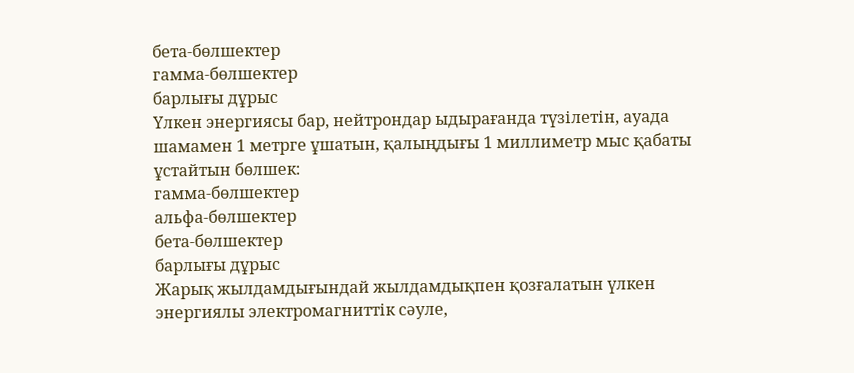бета-бөлшектер
гамма-бөлшектер
барлығы дұрыс
Үлкен энергиясы бар, нейтрондар ыдырағанда түзілетін, ауада шамамен 1 метрге ұшатын, қалыңдығы 1 миллиметр мыс қабаты ұстайтын бөлшек:
гамма-бөлшектер
альфа-бөлшектер
бета-бөлшектер
барлығы дұрыс
Жарық жылдамдығындай жылдамдықпен қозғалатын үлкен энергиялы электромагниттік сәуле,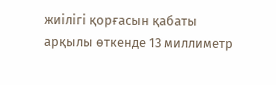жиілігі қорғасын қабаты арқылы өткенде 13 миллиметр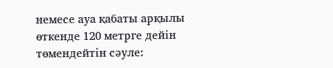немесе ауа қабаты арқылы өткенде 120 метрге дейін төмендейтін сәуле: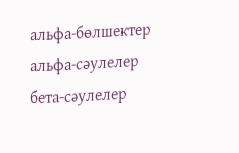альфа-бөлшектер
альфа-сәулелер
бета-сәулелер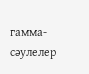гамма-сәулелер